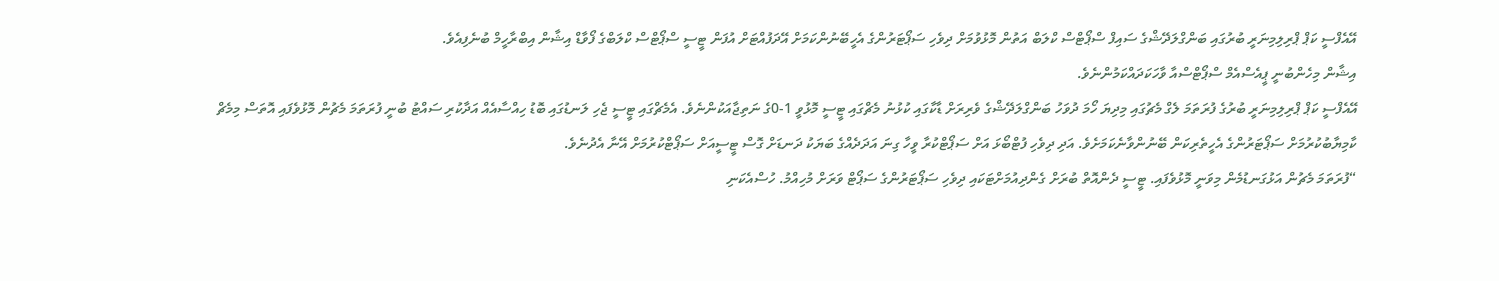އޭއެފްސީ ކަޕް ޕްރިލިމިނަރީ ބުރުގައި ބަންގްލަދޭޝްގެ ސައިފް ސްޕޯޓްސް ކްލަބް އަތުން މޮޅުވުމަށް ދިވެހި ސަޕޯޓަރުންގެ އެހީބޭނުންކަމަށް އޭދަފުއްޓަށް އުފަން ޓީސީ ސްޕޯޓްސް ކްލަބްގެ ފޯވާޑް އިޝާން އިބްރާހީމް ބުނެފިއެވެ.
އިޝާން މިހެންބުނީ ޕީއެސްއެމް ސްޕޯޓްސްއާ ވާހަކަދައްކަމުންނެވެ.
އޭއެފްސީ ކަޕް ޕްރިލިމިނަރީ ބުރުގެ ފުރަތަމަ ލެގް މެޗުގައި މިދިޔަ ހޯމަ ދުވަހު ބަންގްލަދޭޝްގެ ވެރިރަށް ޑާކާގައި ކުޅުނު މެޗްގައި ޓީސީ މޮޅުވީ 1-0ގެ ނަތިޖާއަކުންނެވެ. އެމެޗްގައި ޓީސީ ޖެހި ލަނޑުގައި ބޮޑު ހިއްސާއެއް އަދާކުރި ސައްޓު ބުނީ ފުރަތަމަ މެޗުން މޮޅުވެފައި އޮތަސް މިމެޗް ކާމިޔާބުކުރުމަށް ސަޕޯޓަރުންގެ އެހީތެރިކަން ބޭނުންވާނެކަމަށެވެ. އަދި ދިވެހި ފުޓްބޯޅަ އަށް ސަޕޯޓްކުރާ ވީހާ ގިނަ އަދަދެއްގެ ބަޔަކު ދަނޑަށް ގޮސް ޓީސީއަށް ސަޕޯޓްކުރުމަށް އޭނާ އެދުނެވެ.
“ފުރަތަމަ މެޗުން އަޅުގަނޑުމެން މިވަނީ މޮޅުވެފައި. ޓީސީ ދެންއޮތް ބުރަށް ގެންދިއުމަށްޓަކައި ދިވެހި ސަޕޯޓަރުންގެ ސަޕޯޓް ވަރަށް މުހިއްމު. ހުސްއެކަނި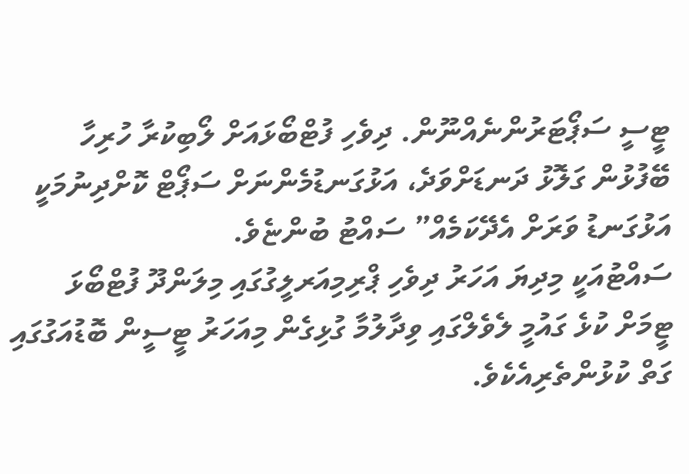ޓީސީ ސަޕޯޓަރުންނެއްނޫން. ދިވެހި ފުޓްބޯޅައަށް ލޯބިކުރާ ހުރިހާ ބޭފުޅުން ގަލޮޅު ދަނޑަށްވަދެ، އަޅުގަނޑުމެންނަށް ސަޕޯޓް ކޮށްދިނުމަކީ އަޅުގަނޑު ވަރަށް އެދޭކަމެއް” ސައްޓު ބުންޏެވެ.
ސައްޓުއަކީ މިދިޔަ އަހަރު ދިވެހި ޕްރިމިއަރލީގުގައި މިލަންދޫ ފުޓްބޯޅަ ޓީމަށް ކުޅެ ގައުމީ ލެވެލްގައި ވިދާލުމާ ގުޅިގެން މިއަހަރު ޓީސީން ބޮޑުއަގުގައި ގަތް ކުޅުންތެރިއެކެވެ.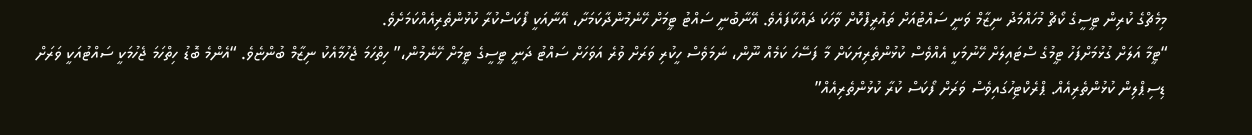މިމެޗްގެ ކުރިން ޓީސީގެ ކޯޗް މުހައްމަދު ނިޒާމް ވަނީ ސައްޓުއަށް ތައުރީފްކޮށް ވާހަކަ ދައްކާފައެވެ. އޭނާބުނީ ސައްޓު ޓީމަށް ހޭނެމުންދާކަމަށާ، އޭނާއަކީ ފޯކަސްކުރާ ކުޅުންތެރިއެއްކަމަށެވެ.
“ޓީމާ އަލަށް ގުޅުމަށްފަހު ޓީމުގެ ސްޓައިލަށް ހޭނުމަކީ އެއްވެސް ކުޅުންތެރިޔަކަށް މާ ފަސޭހަ ކަމެއް ނޫން، ނަމަވެސް ހީކުރި ވަރަށް ވުރެ އަވަހަށް ސައްޓު ދަނީ ޓީސީގެ ޓީމަށް ހޭނެމުން،” ހިތްހަމަ ޖެހުމާއެކު ނިޒާމް ބުންޏެވެ. “އެންމެ ބޮޑު ހިތްހަމަ ޖެހުމަކީ ސައްޓުއަކީ ވަރަށް ޑިސިޕްލިން ކުޅުންތެރިއެއް. ޕްރެކްޓިހުގައިވެސް ވަރަށް ފޯކަސް ކުރާ ކުޅުންތެރިއެއް”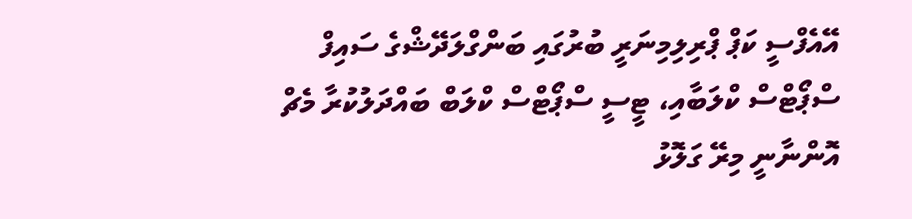އޭއެފްސީ ކަޕް ޕްރިލިމިނަރީ ބުރުގައި ބަންގްލަދޭޝްގެ ސައިފް ސްޕޯޓްސް ކްލަބާއި، ޓީސީ ސްޕޯޓްސް ކްލަބް ބައްދަލުކުރާ މެޗް އޮންނާނީ މިރޭ ގަލޮޅު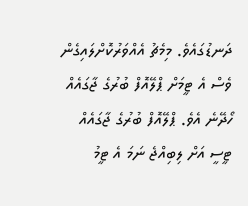ދަނޑުގައެވެ. މިމެޗު އެއްވަރުކޮށްލައިގެން ވެސް އެ ޓީމަށް ޕްލޭއޮފް ބުރުގެ ޖާގައެއް ހޯދޭނެ އެވެ. ޕްލޭއޮފް ބުރުގެ ޖާގައެއް ޓީސީ އަށް ލިބިއްޖެ ނަމަ އެ ޓީމު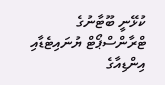ކުޅޭނީ ބޫޓާނުގެ ޓްރާންސްޕޯޓް ޔުނައިޓެޑާއި އިންޑިއާގެ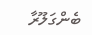ބެންގަލޫރާ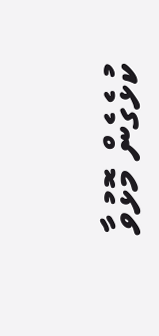ކުޅެގެން މޮޅުވާ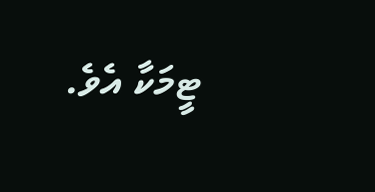ޓީމަކާ އެވެ.